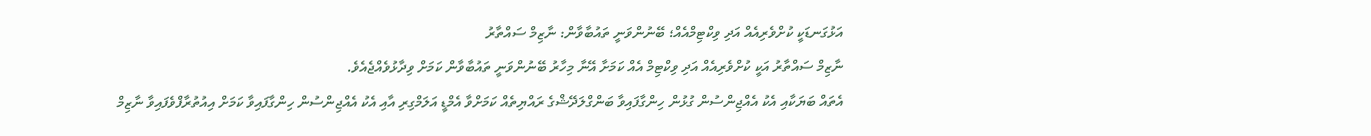އަޅުގަނޑަކީ ކުށްވެރިއެއް އަދި ވިކްޓިމްއެއް؛ ބޭނުންވަނީ ތައުބާވާން: ނާޒިމް ސައްތާރު
ނާޒިމް ސައްތާރު އަކީ ކުށްވެރިއެއް އަދި ވިކްޓިމް އެއް ކަމަށާ އޭނާ މިހާރު ބޭނުންވަނީ ތައުބާވާން ކަމަށް ވިދާޅުވެއްޖެއެވެ.
އެތައް ބަޔަކާއި އެކު އެއްޖިންސުން ގުޅުން ހިންގާފައިވާ ބަންގްލަދޭޝްގެ ރައްޔިތެއް ކަމަށްވާ އެމްޑީ އަލަމްގިރި އާއި އެކު އެއްޖިންސުން ހިންގާފައިވާ ކަމަށް އިއުތުރާފްވެފައިވާ ނާޒިމް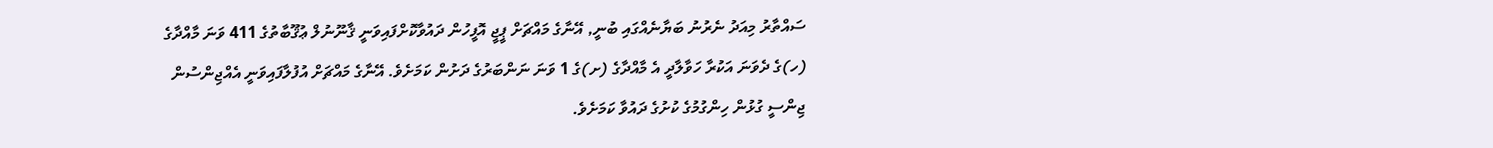ސައްތާރު މިއަދު ނެރުނު ބަޔާނެއްގައި ބުނީ, އޭނާގެ މައްޗަށް ޕީޖީ އޮފީހުން ދައުވާކޮށްފައިވަނީ ޤާނޫނުލް ޢުޤޫބާތުގެ 411 ވަނަ މާއްދާގެ (ހ)ގެ ދެވަނަ އަކުރާ ހަވާލާދީ އެ މާއްދާގެ (ށ)ގެ 1 ވަނަ ނަންބަރުގެ ދަށުން ކަމަށެވެ. އޭނާގެ މައްޗަށް އުފުލާފައިވަނީ އެއްޖިންސުން ޖިންސީ ގުޅުން ހިންގުމުގެ ކުށުގެ ދައުވާ ކަމަށެވެ.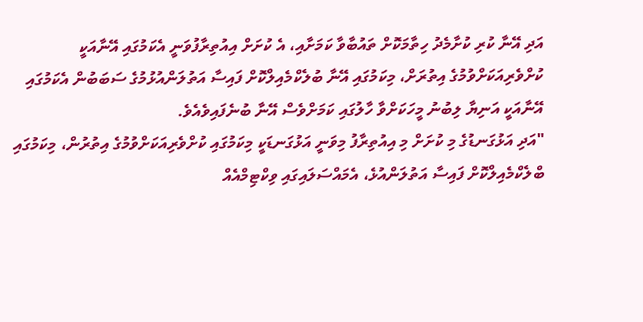އަދި އޭނާ ކުރި ކުށާމެދު ހިތާމަކޮށް ތައުބާވާ ކަމަށާއި، އެ ކުށަށް އިއުތިރާފުވަނީ އެކަމުގައި އޭނާއަކީ ކުށްވެރިއަކަށްވުމުގެ އިތުރަށް، މިކަމުގައި އޭނާ ބުލެކްމެއިލްކޮށް ފައިސާ އަތުލަންއުޅުމުގެ ސަބަބުން އެކަމުގައި އޭނާއަކީ އަނިޔާ ލިބުނު މީހަކަށްވާ ހާލުގައި ކަމަށްވެސް އޭނާ ބުނެފައިވެއެވެ.
"އަދި އަޅުގަނޑުގެ މި ކުށަށް މި އިއުތިރާފު މިވަނީ އަޅުގަނޑަކީ މިކަމުގައި ކުށްވެރިއަކަށްވުމުގެ އިތުރުން، މިކަމުގައި ބްލެކްމެއިލްކޮށް ފައިސާ އަތުލަންއުޅެ، އެމައްސަލައިގައި ވިކްޓިމްއެއް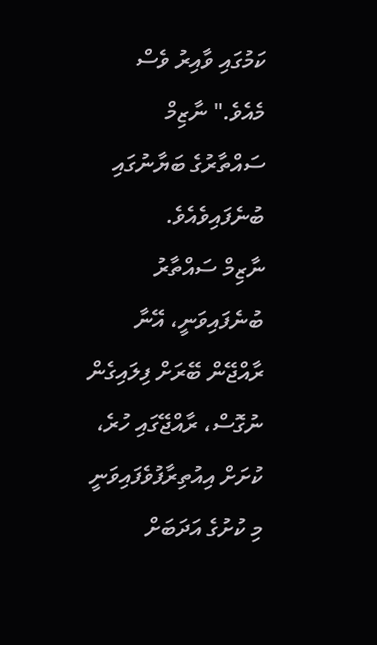ކަމުގައި ވާއިރު ވެސް މެއެވެ." ނާޒިމް ސައްތާރުގެ ބަޔާނުގައި ބުނެފައިވެއެވެ.
ނާޒިމް ސައްތާރު ބުނެފައިވަނީ، އޭނާ ރާއްޖޭން ބޭރަށް ފިލައިގެން ނުގޮސް، ރާއްޖޭގައި ހުރެ، ކުށަށް އިއުތިރާފުވެފައިވަނީ މި ކުށުގެ އަދަބަށް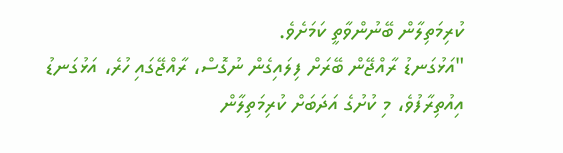ކުރިމަތިލާން ބޭނުންވާތީ ކަމަށެވެ.
"އަޅުގަނޑު ރާއްޖޭން ބޭރަށް ފިލައިގެން ނުގޮސް، ރާއްޖޭގައި ހުރެ، އަޅުގަނޑު އިއުތިރާފުވެ، މި ކުށުގެ އަދަބަށް ކުރިމަތިލާން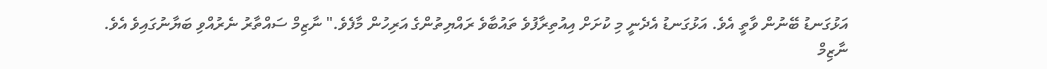އަޅުގަނޑު ބޭނުން ވާތީ އެވެ. އަޅުގަނޑު އެދެނީ މި ކުށަށް އިއުތިރާފުވެ ތައުބާވެ ރައްޔިތުންގެ އަރިހުން މާފެވެ." ނާޒިމް ސައްތާރު ނެރުއްވި ބަޔާނުގައިވެ އެވެ.
ނާޒިމް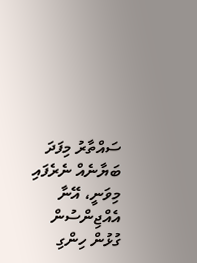ސައްތާރު މިފަދަ ބަޔާނެއް ނެރެފައި މިވަނީ، އޭނާ އެއްޖިންސުން ގުޅުން ހިންގި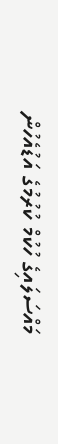މައްސަލައިގެ ހުކުމް ކުރުމުގެ އަޑުއެހުން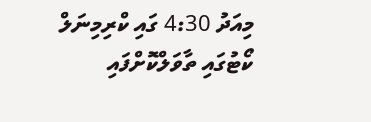މިއަދު 4:30 ގައި ކްރިމިނަލް ކޯޓުގައި ތާވަލްކޮށްފައި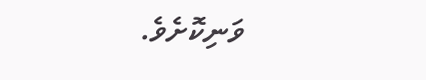ވަނިކޮށެވެ.